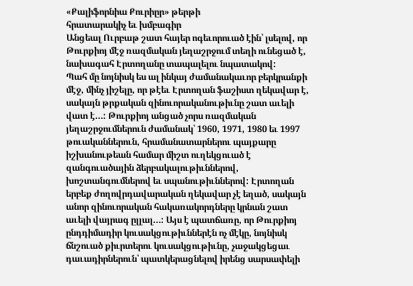«Քալիֆորնիա Քուրիըր» թերթի
հրատարակիչ եւ խմբագիր
Անցեալ Ուրբաթ շատ հայեր ոգեւորուած էին՝ լսելով, որ Թուրքիոյ մէջ ռազմական յեղաշրջում տեղի ունեցած է, նախագահ Էրտողանը տապալելու նպատակով:
Պահ մը նոյնիսկ ես ալ ինկայ ժամանակաւոր բերկրանքի մէջ, մինչ յիշելը, որ թէեւ Էրտողան ֆաշիստ ղեկավար է, սակայն թրքական զինուորականութիւնը շատ աւելի վատ է…: Թուրքիոյ անցած չորս ռազմական յեղաշրջումներուն ժամանակ՝ 1960, 1971, 1980 եւ 1997 թուականներուն, հրամանատարներու պայքարը իշխանութեան համար միշտ ուղեկցուած է զանգուածային ձերբակալութիւններով, խոշտանգումներով եւ սպանութիւններով: Էրտողան երբեք ժողովրդավարական ղեկավար չէ եղած, սակայն անոր զինուորական հակառակորդները կրնան շատ աւելի վայրագ ըլլալ…: Այս է պատճառը, որ Թուրքիոյ ընդդիմադիր կուսակցութիւններէն ոչ մէկը, նոյնիսկ ճնշուած քիւրտերու կուսակցութիւնը, չաջակցեցաւ դաւադիրներուն՝ պատկերացնելով իրենց սարսափելի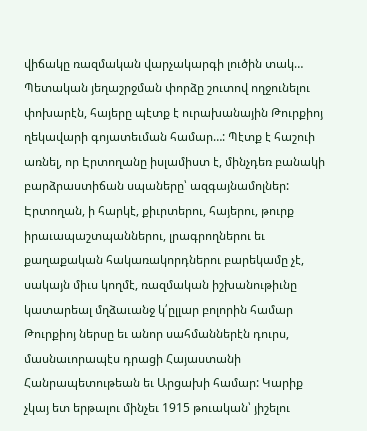վիճակը ռազմական վարչակարգի լուծին տակ…
Պետական յեղաշրջման փորձը շուտով ողջունելու փոխարէն, հայերը պէտք է ուրախանային Թուրքիոյ ղեկավարի գոյատեւման համար…: Պէտք է հաշուի առնել, որ Էրտողանը իսլամիստ է, մինչդեռ բանակի բարձրաստիճան սպաները՝ ազգայնամոլներ: Էրտողան, ի հարկէ, քիւրտերու, հայերու, թուրք իրաւապաշտպաններու, լրագրողներու եւ քաղաքական հակառակորդներու բարեկամը չէ, սակայն միւս կողմէ, ռազմական իշխանութիւնը կատարեալ մղձաւանջ կ՛ըլլար բոլորին համար Թուրքիոյ ներսը եւ անոր սահմաններէն դուրս, մասնաւորապէս դրացի Հայաստանի Հանրապետութեան եւ Արցախի համար: Կարիք չկայ ետ երթալու մինչեւ 1915 թուական՝ յիշելու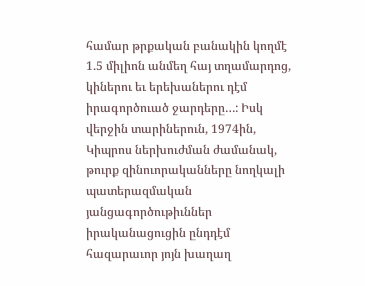համար թրքական բանակին կողմէ 1.5 միլիոն անմեղ հայ տղամարդոց, կիներու եւ երեխաներու դէմ իրագործուած ջարդերը…: Իսկ վերջին տարիներուն, 1974ին, Կիպրոս ներխուժման ժամանակ, թուրք զինուորականները նողկալի պատերազմական յանցագործութիւններ իրականացուցին ընդդէմ հազարաւոր յոյն խաղաղ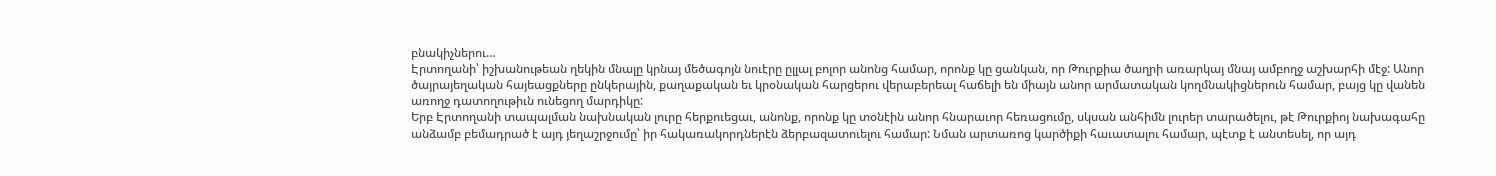բնակիչներու…
Էրտողանի՝ իշխանութեան ղեկին մնալը կրնայ մեծագոյն նուէրը ըլլալ բոլոր անոնց համար, որոնք կը ցանկան, որ Թուրքիա ծաղրի առարկայ մնայ ամբողջ աշխարհի մէջ: Անոր ծայրայեղական հայեացքները ընկերային, քաղաքական եւ կրօնական հարցերու վերաբերեալ հաճելի են միայն անոր արմատական կողմնակիցներուն համար, բայց կը վանեն առողջ դատողութիւն ունեցող մարդիկը:
Երբ Էրտողանի տապալման նախնական լուրը հերքուեցաւ, անոնք, որոնք կը տօնէին անոր հնարաւոր հեռացումը, սկսան անհիմն լուրեր տարածելու, թէ Թուրքիոյ նախագահը անձամբ բեմադրած է այդ յեղաշրջումը՝ իր հակառակորդներէն ձերբազատուելու համար: Նման արտառոց կարծիքի հաւատալու համար, պէտք է անտեսել, որ այդ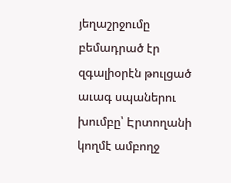յեղաշրջումը բեմադրած էր զգալիօրէն թուլցած աւագ սպաներու խումբը՝ Էրտողանի կողմէ ամբողջ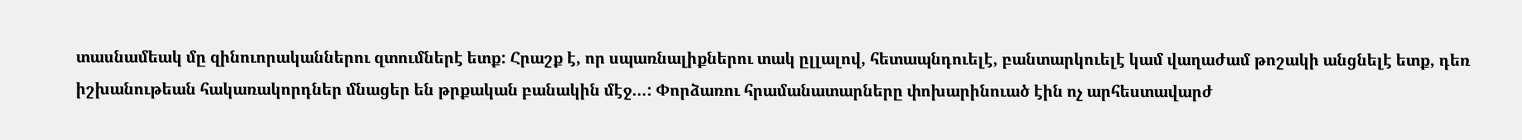տասնամեակ մը զինուորականներու զտումներէ ետք: Հրաշք է, որ սպառնալիքներու տակ ըլլալով, հետապնդուելէ, բանտարկուելէ կամ վաղաժամ թոշակի անցնելէ ետք, դեռ իշխանութեան հակառակորդներ մնացեր են թրքական բանակին մէջ…: Փորձառու հրամանատարները փոխարինուած էին ոչ արհեստավարժ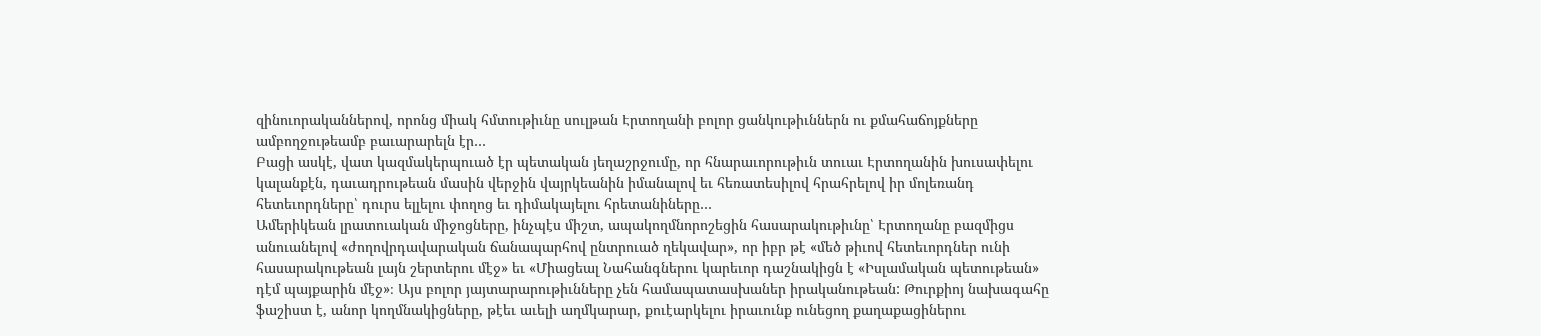զինուորականներով, որոնց միակ հմտութիւնը սուլթան Էրտողանի բոլոր ցանկութիւններն ու քմահաճոյքները ամբողջութեամբ բաւարարելն էր…
Բացի ասկէ, վատ կազմակերպուած էր պետական յեղաշրջումը, որ հնարաւորութիւն տուաւ Էրտողանին խուսափելու կալանքէն, դաւադրութեան մասին վերջին վայրկեանին իմանալով եւ հեռատեսիլով հրահրելով իր մոլեռանդ հետեւորդները՝ դուրս ելլելու փողոց եւ դիմակայելու հրետանիները…
Ամերիկեան լրատուական միջոցները, ինչպէս միշտ, ապակողմնորոշեցին հասարակութիւնը՝ Էրտողանը բազմիցս անուանելով «ժողովրդավարական ճանապարհով ընտրուած ղեկավար», որ իբր թէ «մեծ թիւով հետեւորդներ ունի հասարակութեան լայն շերտերու մէջ» եւ «Միացեալ Նահանգներու կարեւոր դաշնակիցն է «Իսլամական պետութեան» դէմ պայքարին մէջ»։ Այս բոլոր յայտարարութիւնները չեն համապատասխաներ իրականութեան: Թուրքիոյ նախագահը ֆաշիստ է, անոր կողմնակիցները, թէեւ աւելի աղմկարար, քուէարկելու իրաւունք ունեցող քաղաքացիներու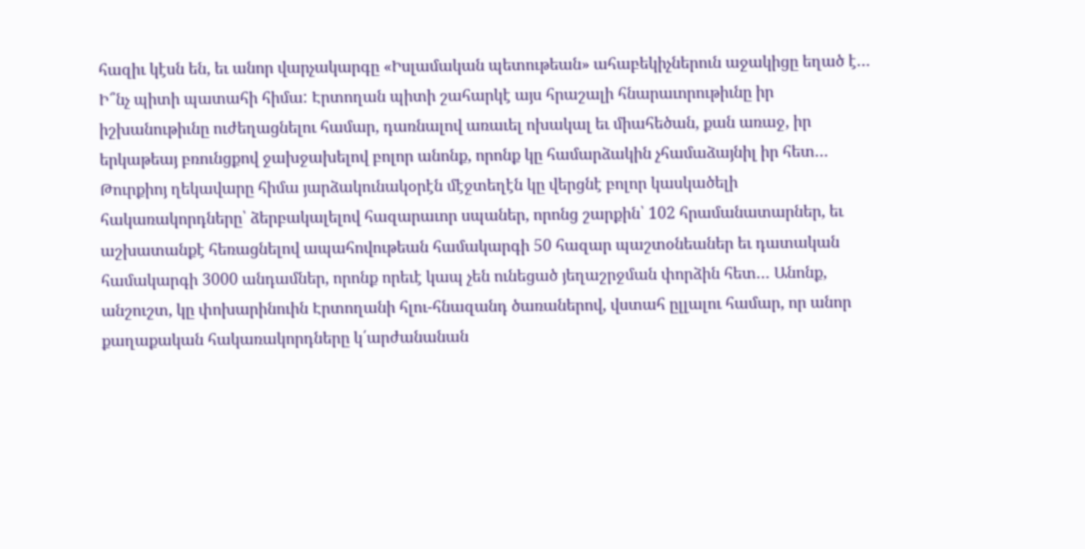հազիւ կէսն են, եւ անոր վարչակարգը «Իսլամական պետութեան» ահաբեկիչներուն աջակիցը եղած է…
Ի՞նչ պիտի պատահի հիմա: Էրտողան պիտի շահարկէ այս հրաշալի հնարաւորութիւնը իր իշխանութիւնը ուժեղացնելու համար, դառնալով առաւել ոխակալ եւ միահեծան, քան առաջ, իր երկաթեայ բռունցքով ջախջախելով բոլոր անոնք, որոնք կը համարձակին չհամաձայնիլ իր հետ…
Թուրքիոյ ղեկավարը հիմա յարձակունակօրէն մէջտեղէն կը վերցնէ բոլոր կասկածելի հակառակորդները՝ ձերբակալելով հազարաւոր սպաներ, որոնց շարքին՝ 102 հրամանատարներ, եւ աշխատանքէ հեռացնելով ապահովութեան համակարգի 50 հազար պաշտօնեաներ եւ դատական համակարգի 3000 անդամներ, որոնք որեւէ կապ չեն ունեցած յեղաշրջման փորձին հետ… Անոնք, անշուշտ, կը փոխարինուին Էրտողանի հլու-հնազանդ ծառաներով, վստահ ըլլալու համար, որ անոր քաղաքական հակառակորդները կ՛արժանանան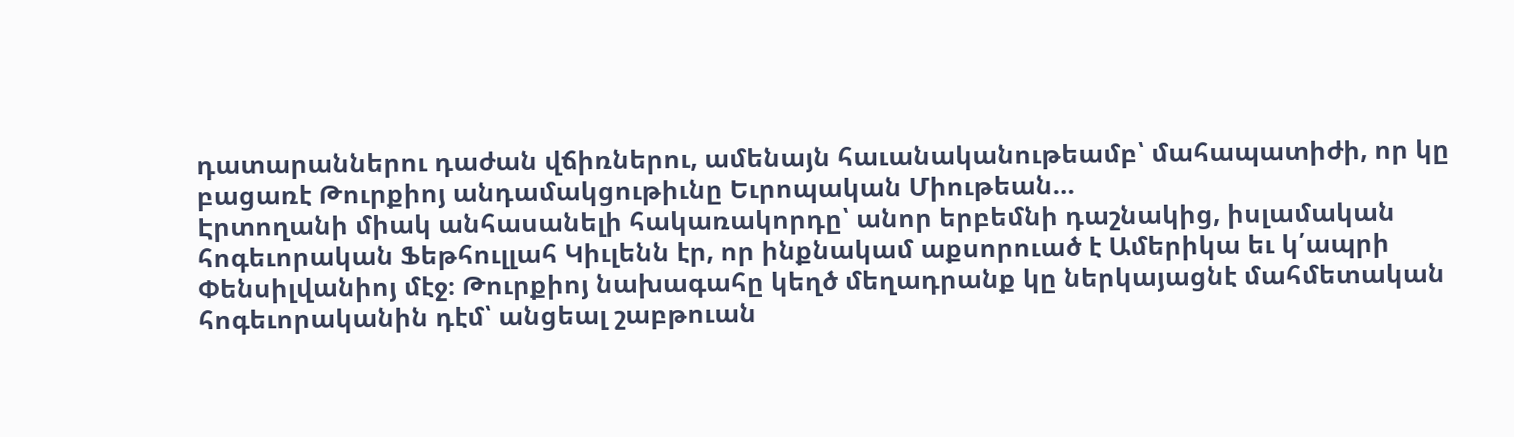դատարաններու դաժան վճիռներու, ամենայն հաւանականութեամբ՝ մահապատիժի, որ կը բացառէ Թուրքիոյ անդամակցութիւնը Եւրոպական Միութեան…
Էրտողանի միակ անհասանելի հակառակորդը՝ անոր երբեմնի դաշնակից, իսլամական հոգեւորական Ֆեթհուլլահ Կիւլենն էր, որ ինքնակամ աքսորուած է Ամերիկա եւ կ՛ապրի Փենսիլվանիոյ մէջ։ Թուրքիոյ նախագահը կեղծ մեղադրանք կը ներկայացնէ մահմետական հոգեւորականին դէմ՝ անցեալ շաբթուան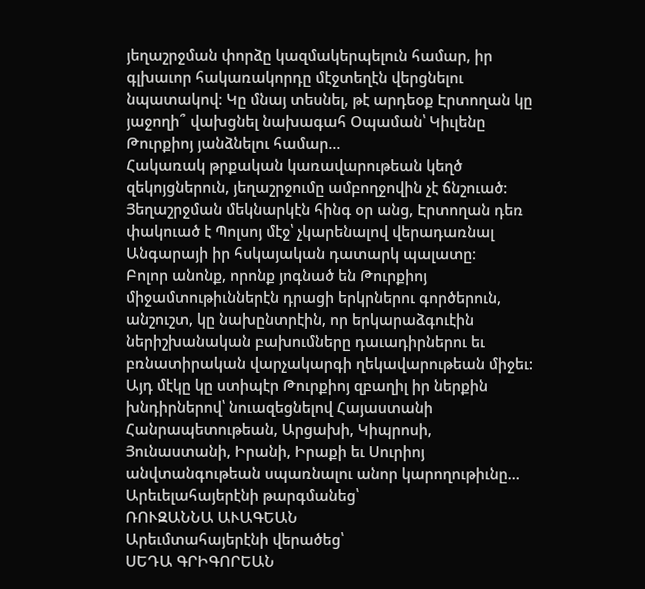յեղաշրջման փորձը կազմակերպելուն համար, իր գլխաւոր հակառակորդը մէջտեղէն վերցնելու նպատակով։ Կը մնայ տեսնել, թէ արդեօք Էրտողան կը յաջողի՞ վախցնել նախագահ Օպաման՝ Կիւլենը Թուրքիոյ յանձնելու համար…
Հակառակ թրքական կառավարութեան կեղծ զեկոյցներուն, յեղաշրջումը ամբողջովին չէ ճնշուած: Յեղաշրջման մեկնարկէն հինգ օր անց, Էրտողան դեռ փակուած է Պոլսոյ մէջ՝ չկարենալով վերադառնալ Անգարայի իր հսկայական դատարկ պալատը։
Բոլոր անոնք, որոնք յոգնած են Թուրքիոյ միջամտութիւններէն դրացի երկրներու գործերուն, անշուշտ, կը նախընտրէին, որ երկարաձգուէին ներիշխանական բախումները դաւադիրներու եւ բռնատիրական վարչակարգի ղեկավարութեան միջեւ: Այդ մէկը կը ստիպէր Թուրքիոյ զբաղիլ իր ներքին խնդիրներով՝ նուազեցնելով Հայաստանի Հանրապետութեան, Արցախի, Կիպրոսի, Յունաստանի, Իրանի, Իրաքի եւ Սուրիոյ անվտանգութեան սպառնալու անոր կարողութիւնը…
Արեւելահայերէնի թարգմանեց՝
ՌՈՒԶԱՆՆԱ ԱՒԱԳԵԱՆ
Արեւմտահայերէնի վերածեց՝
ՍԵԴԱ ԳՐԻԳՈՐԵԱՆ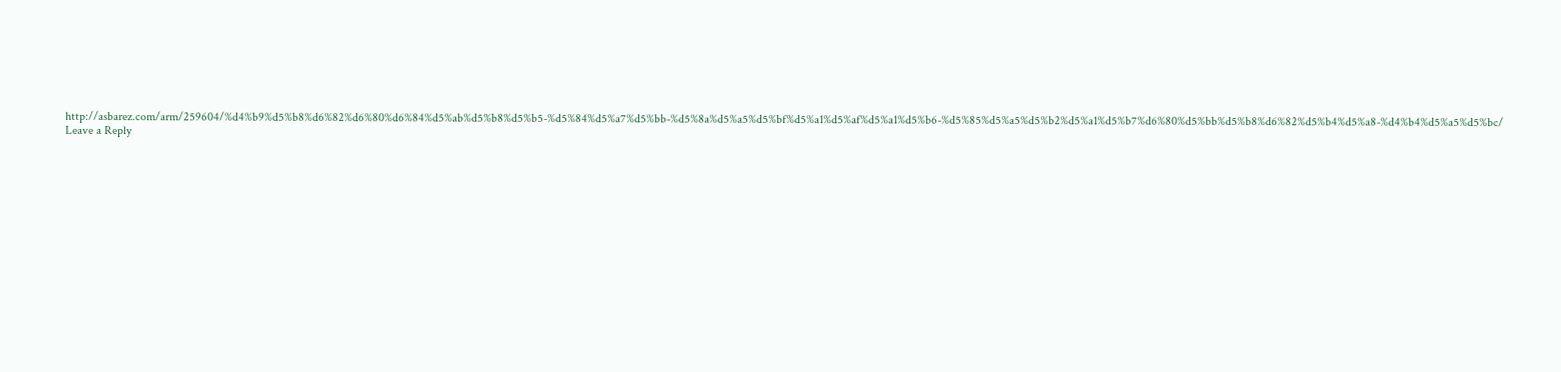http://asbarez.com/arm/259604/%d4%b9%d5%b8%d6%82%d6%80%d6%84%d5%ab%d5%b8%d5%b5-%d5%84%d5%a7%d5%bb-%d5%8a%d5%a5%d5%bf%d5%a1%d5%af%d5%a1%d5%b6-%d5%85%d5%a5%d5%b2%d5%a1%d5%b7%d6%80%d5%bb%d5%b8%d6%82%d5%b4%d5%a8-%d4%b4%d5%a5%d5%bc/
Leave a Reply